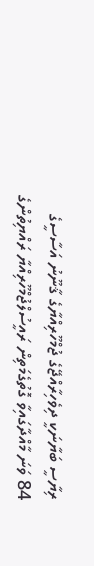ރިޔާސީ ބަޔާނަކީ ދިވެހިރާއްޖޭގެ ޖުމްހޫރިއްޔާގެ ޤާނޫނު އަސާސީގެ 84 ވަނަ މާއްދާގައިވާ ގޮތުގެމަތިން ރައީސުލްޖުމްހޫރިއްޔާ ރައްޔިތުންގެ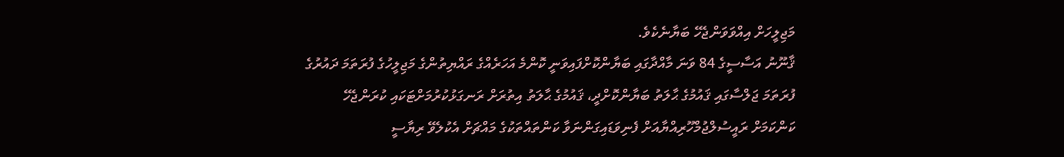މަޖިލީހަށް އިއްވަވަންޖެހޭ ބަޔާނެކެވެ.
ޤާނޫނު އަސާސީގެ 84 ވަނަ މާއްދާގައި ބަޔާންކޮށްފައިވަނީ ކޮންމެ އަހަރެއްގެ ރައްޔިތުންގެ މަޖިލީހުގެ ފުރަތަމަ ދައުރުގެ ފުރަތަމަ ޖަލްސާގައި ޤައުމުގެ ޙާލަތު ބަޔާންކޮށްދީ، ޤައުމުގެ ޙާލަތު އިތުރަށް ރަނގަޅުކުރުމަށްޓަކައި ކުރަންޖެހޭ ކަންކަމަށް ރައީސުލްޖުމްހޫރިއްޔާއަށް ފެނިވަޑައިގަންނަވާ ކަންތައްތަކުގެ މައްޗަށް އެކުލެވޭ ރިޔާސީ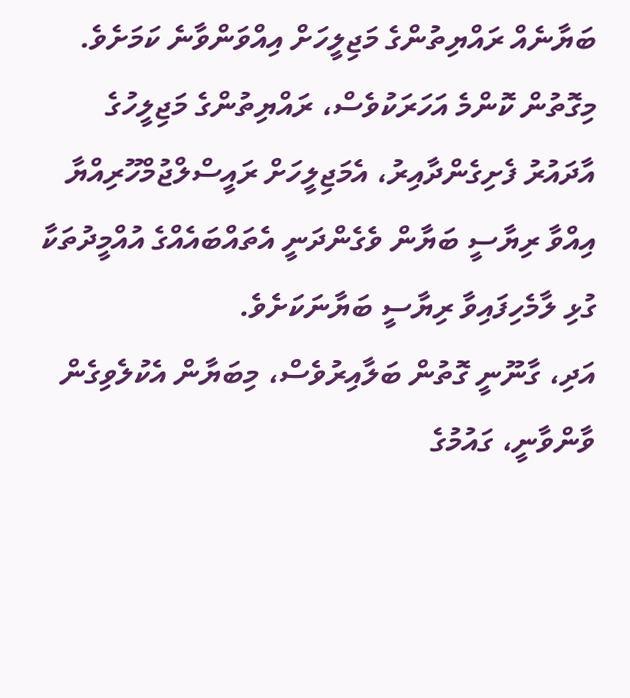ބަޔާނެއް ރައްޔިތުންގެ މަޖިލީހަށް އިއްވަންވާނެ ކަމަށެވެ.
މިގޮތުން ކޮންމެ އަހަރަކުވެސް، ރައްޔިތުންގެ މަޖިލީހުގެ އާދައުރު ފެށިގެންދާއިރު، އެމަޖިލީހަށް ރައީސްލްޖުމްހޫރިއްޔާ އިއްވާ ރިޔާސީ ބަޔާން ވެގެންދަނީ އެތައްބައެއްގެ އުއްމީދުތަކާ ގުޅި ލާމެހިފައިވާ ރިޔާސީ ބަޔާނަކަށެވެ.
އަދި، ގާނޫނީ ގޮތުން ބަލާއިރުވެސް، މިބަޔާން އެކުލެވިގެން ވާންވާނީ، ގައުމުގެ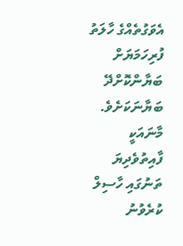އެވަގުތެއްގެ ހާލަތު ފުރިހަމަޔަށް ބަޔާންކޮށްދޭ ބަޔާނަކަށެވެ. މާނައަކީ ފާއިތުވެދިޔަ ތަނުގައި ހާސިލް ކުރެވުނު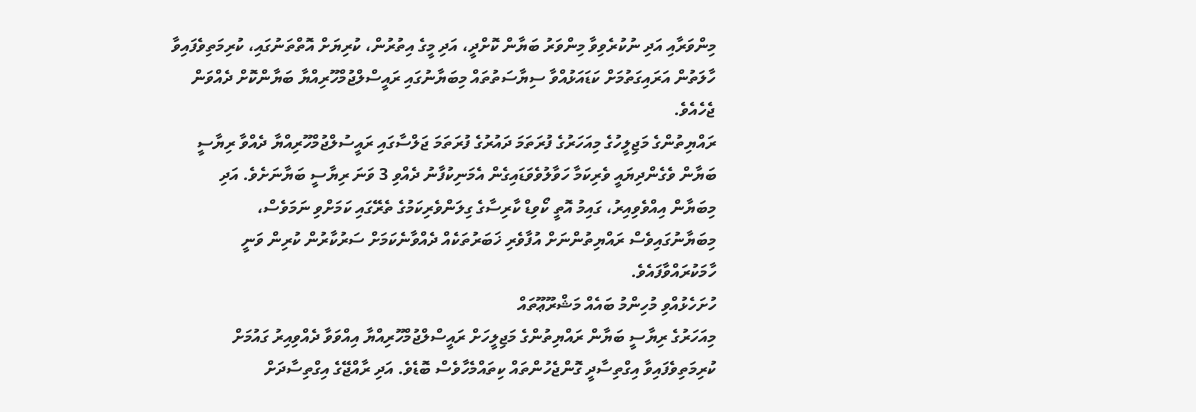މިންވަރާއި އަދި ނުކުރެވިވާ މިންވަރު ބަޔާން ކޮށްދީ، އަދި މީގެ އިތުރުން، ކުރިޔަށް އޮތްތަނުގައި، ކުރިމަތިވެފައިވާ ހާލަތުން އަރައިގަތުމަށް ކަޑައަޅުއްވާ ސިޔާސަތުތައް މިބަޔާނުގައި ރައީސްލްޖުމްހޫރިއްޔާ ބަޔާންކޮށް ދެއްވަން ޖެހެއެވެ.
ރައްޔިތުންގެ މަޖިލީހުގެ މިއަހަރުގެ ފުރަތަމަ ދައުރުގެ ފުރަތަމަ ޖަލްސާގައި ރައީސުލްޖުމްހޫރިއްޔާ ދެއްވާ ރިޔާސީ ބަޔާން ވެގެންދިޔައީ ވެރިކަމާ ހަވާލުވެވަޑައިގެން އެމަނިކުފާނު ދެއްވި 3 ވަނަ ރިޔާސީ ބަޔާނަށެވެ. އަދި މިބަޔާން އިއްވެވިއިރު، ގައިމު އޮތީ ކޯވިޑް ކާރިސާގެ ގިލަންވެރިކަމުގެ ތެރޭގައި ކަމަށްވި ނަމަވެސް، މިބަޔާނުގައިވެސް ރައްޔިތުންނަށް އުފާވެރި ޚަބަރުތަކެއް ދެއްވާނެކަމަށް ސަރުކާރުން ކުރިން ވަނީ ހާމަކުރައްވާފައެވެ.
ހުށަހެޅުއްވި މުހިންމު ބައެއް މަޝްރޫޢޫތައް
މިއަހަރުގެ ރިޔާސީ ބަޔާން ރައްޔިތުންގެ މަޖިލީހަށް ރައީސްލްޖުމްހޫރިއްޔާ އިއްވަވާ ދެއްވިއިރު ގައުމަށް ކުރިމަތިވެފައިވާ އިގްތިސާދީ ގޮންޖެހުންތައް ކިތައްމެހާވެސް ބޮޑެވެ. އަދި ރާއްޖޭގެ އިގްތިސާދަށް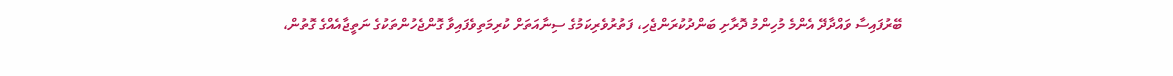ބޭރުފައިސާ ވައްދާދޭ އެންމެ މުހިންމު ދޮރާށި ބަންދުކުރަންޖެހި، ފަތުރުވެރިކަމުގެ ސިނާއަތަށް ކުރިމަތިވެފައިވާ ގޮންޖެހުންތަކުގެ ނަތީޖާއެއްގެ ގޮތުން،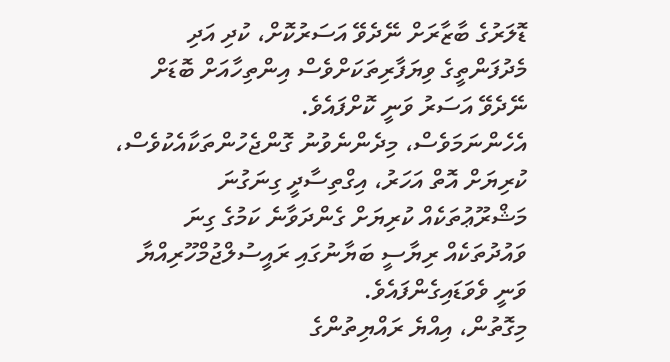ޑޮލަރުގެ ބާޒާރަށް ނޭދެވޭ އަސަރުކޮށް، ކުދި އަދި މެދުފަންތީގެ ވިޔަފާރިތަކަށްވެސް އިންތިހާއަށް ބޮޑަށް ނޭދެވޭ އަސަރު ވަނީ ކޮށްފައެވެ.
އެހެންނަމަވެސް، މިދެންނެވުނު ގޮންޖެހުންތަކާއެކުވެސް، ކުރިޔަށް އޮތް އަހަރު، އިގްތިސާދީ ގިނަގުނަ މަޝްރޫޢުތަކެއް ކުރިޔަށް ގެންދަވާނެ ކަމުގެ ގިނަ ވައުދުތަކެއް ރިޔާސީ ބަޔާނުގައި ރައީސުލްޖުމްހޫރިއްޔާ ވަނީ ވެވަޑައިގެންފައެވެ.
މިގޮތުން، އިއްޔެ ރައްޔިތުންގެ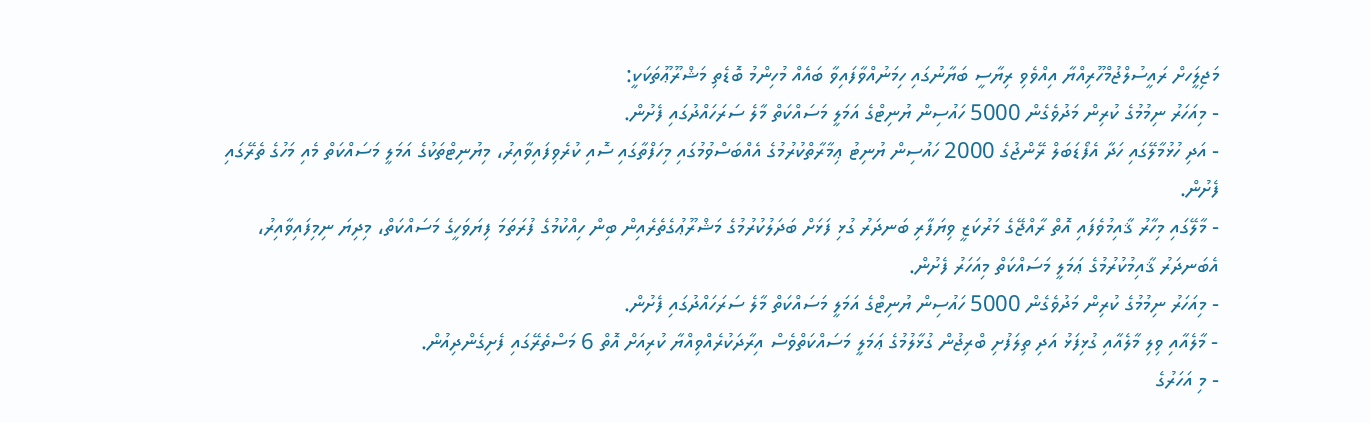މަޖިލީަހށް ރައީސުލްޖުމްހޫރިއްޔާ އިއްވެވި ރިޔާސީ ބަޔާނުގައި ހިމަނުއްވާފައިވާ ބައެއް މުހިންމު ބޮޑެތި މަޝްރޫޢޫތަކަކީ:
- މިއަހަރު ނިމުމުގެ ކުރިން މަދުވެގެން 5000 ހައުސިން ޔުނިޓްގެ އަމަލީ މަސައްކަތް މާލެ ސަރަހައްދުގައި ފެށުން.
- އަދި ހުޅުމާލޭގައި ހަދާ އެފޯޑަބަލް ރޭންޖުގެ 2000 ހައުސިން ޔުނިޓު ޢިމާރާތްކުރުމުގެ އެއްބަސްވުމުގައި މިހަފްތާގައި ސޮއި ކުރެވިފައިވާއިރު، މިޔުނިޓްތަކުގެ އަމަލީ މަސައްކަތް މެއި މަހުގެ ތެރޭގައި ފެށުން.
- މާލޭގައި މިހާރު ޤާއިމުވެފައި އޮތް ރާއްޖޭގެ މަރުކަޒީ ވިޔަފާރި ބަނދަރު ގުޅި ފަޅަށް ބަދަލުކުރުމުގެ މަޝްރޫޢުގެތެރެއިން ބިން ހިއްކުމުގެ ފުރަތަމަ ފިޔަވަހީގެ މަސައްކަތް، މިދިޔަ ނިމިފައިވާއިރު، އެބަނދަރު ޤާއިމުކުރުމުގެ ޢަމަލީ މަސައްކަތް މިއަހަރު ފެށުން.
- މިއަހަރު ނިމުމުގެ ކުރިން މަދުވެގެން 5000 ހައުސިން ޔުނިޓްގެ އަމަލީ މަސައްކަތް މާލެ ސަރަހައްދުގައި ފެށުން.
- މާލެއާއި ވިލި މާލެއާއި ގުޅިފަޅު އަދި ތިލަފުށި ބްރިޖުން ގުޅާލުމުގެ ޢަމަލީ މަސައްކަތްވެސް އިރާދަކުރެއްވިއްޔާ ކުރިއަށް އޮތް 6 މަސްތެރޭގައި ފެށިގެންދިއުން.
- މި އަހަރުގެ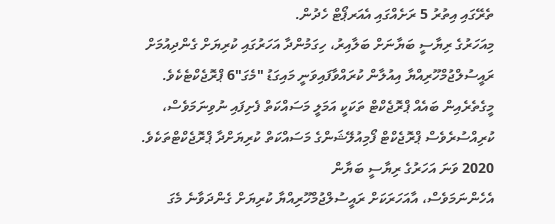ތެރޭގައި އިތުރު 5 ރަށެއްގައި އެއަރޕޯޓް ހެދުން.
މިއަހަރުގެ ރިޔާސީ ބަޔާނަށް ބަލާއިރު، ހިގަމުންދާ އަހަރުގައި ކުރިޔަށް ގެންދިއުމަށް ރައީސުލްޖުމްހޫރިއްޔާ އިއުލާން ކުރައްވާފައިވަނީ މައިގަޑު "މެގަ"6 ޕްރޮޖެކްޓެކެވެ. މީގެތެރެއިން ބައެއް ޕްރޮޖެކްޓް ތަކަކީ އަމަލީ މަސައްކަތް ފެށިފައި ނުވިނަމަވެސް، ކުރިއްސުރެވެސް ޕްރޮޖެކްޓް ފޯމިއުލޭޝަންގެ މަސައްކަތް ކުރިޔަށްދާ ޕްރޮޖެކްޓްތަކެވެ.
2020 ވަނަ އަހަރުގެ ރިޔާސީ ބަޔާން
އެހެންނަމަވެސް، އާއަހަރަކަށް ރައީސުލްޖުމްހޫރިއްޔާ ކުރިޔަށް ގެންދަވާނެ މެގަ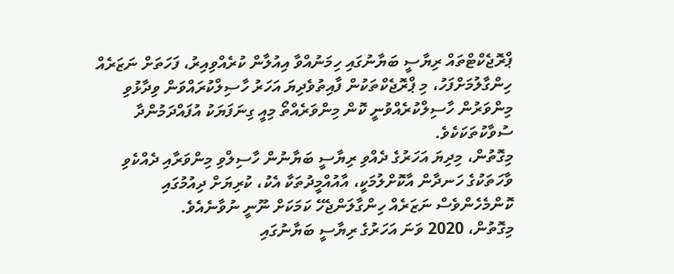ޕްރޮޖެކްޓްތައް ރިޔާސީ ބަޔާނުގައި ހިމަނުއްވާ އިއުލާން ކުރެއްވިއިރު، ފަހަތަށް ނަޒަރެއް ހިންގާލުމަށްފަހު، މި ޕްރޮޖެކްތަކުން ފާއިތުވެދިޔަ އަހަރު ހާސިލްކުރައްވަން ވިދާޅުވި މިންވަރުން ހާސިލްކުރެއްވުނީ ކޮން މިންވަރެއްތޯ މިއީ ގިނަފަޔަކު އުފައްދަމުންދާ ސުވާކުތަކަކެވެ.
މިގޮތުން، މިދިޔަ އަހަރުގެ ދެއްވި ރިޔާސީ ބަޔާނުން ހާސިލްވި މިންވަރާއި ދެއްކެވި ވާހަތަކުގެ ހަނދާން އާކޮށްލުމަކީ، އާއުއްމީދުތަކާ އެކު، ކުރިޔަށް ދިއުމުގައި ކޮންމެހެންވެސް ނަޒަރެއް ހިންގާލަންޖެހޭ ކަމަކަށް ނޫނީ ނުވާނެއެވެ.
މިގޮތުން، 2020 ވަނަ އަހަރުގެ ރިޔާސީ ބަޔާނުގައި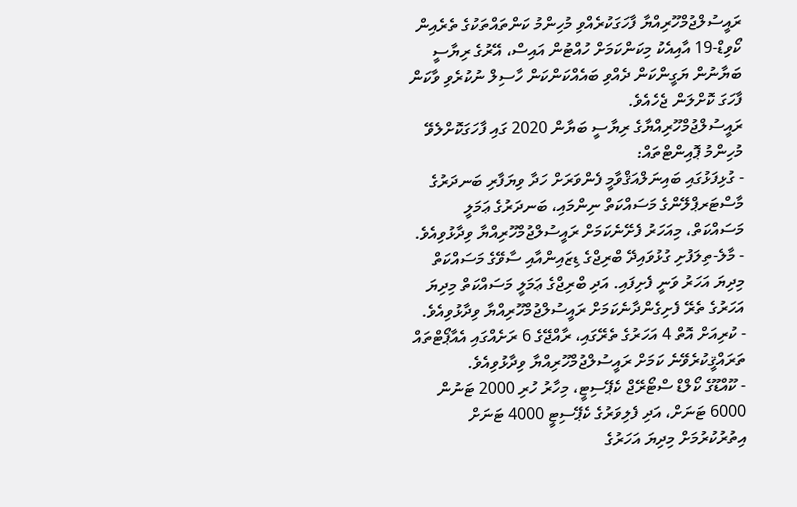ރައީސުލްޖުމްހޫރިއްޔާ ފާހަގަކުރެއްވި މުހިންމު ކަންތައްތަކުގެ ތެރެއިން ކޯވިޑް-19 އާއިއެކު މިކަންކަމަށް ހުއްޓުން އައިސް، އޭރުގެ ރިޔާސީ ބަޔާނުން ޔަގީންކަން ދެއްވި ބައެއްކަންކަން ހާސިލް ނުކުރެވި ވާކަން ފާހަގަ ކޮށްލަން ޖެހެއެވެ.
ރައީސުލްޖުމްހޫރިއްޔާގެ ރިޔާސީ ބަޔާން 2020 ގައި ފާހަގަކޮށްލެވޭ މުހިންމު ޕޮއިންޓްތައް:
- ގުޅިފަޅުގައި ބައިނަލްއަޤްވާމީ ފެންވަރަށް ހަދާ ވިޔަފާރި ބަނދަރުގެ މާސްޓަރޕްލޭންގެ މަސައްކަތް ނިންމައި، ބަނދަރުގެ ޢަމަލީ މަސައްކަތް، މިއަހަރު ފެށޭނެކަމަށް ރައީސުލްޖުމްހޫރިއްޔާ ވިދާޅުވިއެވެ.
- މާލެ-ތިލަފުށި ގުޅުވައިދޭ ބްރިޖްގެ ޑިޒައިންއާއި ސާވޭގެ މަސައްކަތް މިދިޔަ އަހަރު ވަނީ ފެށިފައި. އަދި ބްރިޖްގެ ޢަމަލީ މަސައްކަތް މިދިޔަ އަހަރުގެ ތެރޭ ފެށިގެންދާނެކަމަށް ރައީސުލްޖުމްހޫރިއްޔާ ވިދާޅުވިއެވެ.
- ކުރިއަށް އޮތް 4 އަހަރުގެ ތެރޭގައި، ރާއްޖޭގެ 6 ރަށެއްގައި އެއާޕޯޓްތައް ތަރައްޤީކުރެވޭނެ ކަމަށް ރައީސުލްޖުމްހޫރިއްޔާ ވިދާޅުވިއެވެ.
- ކޫއްޑޫގެ ކޯލްޑް ސްޓޯރޭޖް ކެޕޭސިޓީ، މިހާރު ހުރި 2000 ޓަނުން 6000 ޓަނަށް، އަދި ފެލިވަރުގެ ކެޕޭސިޓީ 4000 ޓަނަށް އިތުރުކުރުމަށް މިދިޔަ އަހަރުގެ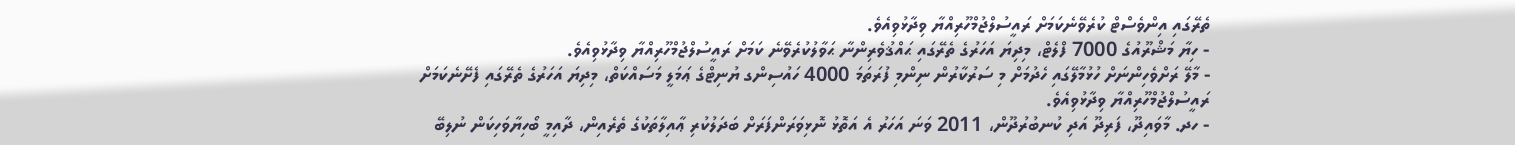ތެރޭގައި އިންވެސްޓް ކުރެވޭނެކަމަށް ރައީސުލްޖުމްހޫރިއްޔާ ވިދާޅުވިއެވެ.
- ހިޔާ މަޝްރޫއުގެ 7000 ފްލެޓް، މިދިޔަ އަހަރުގެ ތެރޭގައި ޙައްޤުވެރިންނާ ޙަވާލުކުރެވޭނެ ކަމަށް ރައީސުލްޖުމްހޫރިއްޔާ ވިދާޅުވިއެވެ.
- މާލޭ ރަށްވެހިންނަށް ހުޅުމާލޭގައި ހެދުމަށް މި ސަރުކާރުން ނިންމި ފުރަތަމަ 4000 ހައުސިންގ ޔުނިޓްގެ ޢަމަލީ މަސައްކަތް، މިދިޔަ އަހަރުގެ ތެރޭގައި ފެށޭނެކަމަށް ރައީސުލްޖުމްހޫރިއްޔާ ވިދާޅުވިއެވެ.
- ހދ. މާވައިދޫ، ފަރިދޫ އަދި ކުނބުރުދޫން، 2011 ވަނަ އަހަރު އެ އަތޮޅު ނޮޅިވަރަންފަރަށް ބަދަލުކުރި ޢާއިލާތަކުގެ ތެރެއިން، ދާއިމީ ބޯހިޔާވަހިކަން ނުލިބޭ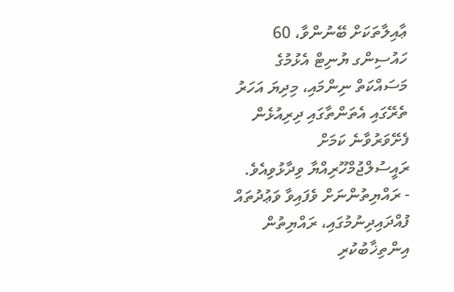ޢާއިލާތަކަށް ބޭނުންވާ، 60 ހައުސިންގ ޔުނިޓް އެޅުމުގެ މަސައްކަތް ނިންމައި، މިދިޔަ އަހަރު ތެރޭގައި އެތަންތާގައި ދިރިއުޅެން ފެށޭވަރުވާނެ ކަމަށް ރައީސުލްޖުމްހޫރިއްޔާ ވިދާޅުވިއެވެ.
- ރައްޔިތުންނަށް ވެފައިވާ ވަޢުދުތައް ފުއްދައިދިނުމުގައި، ރައްޔިތުން އިންތިޚާބުކުރި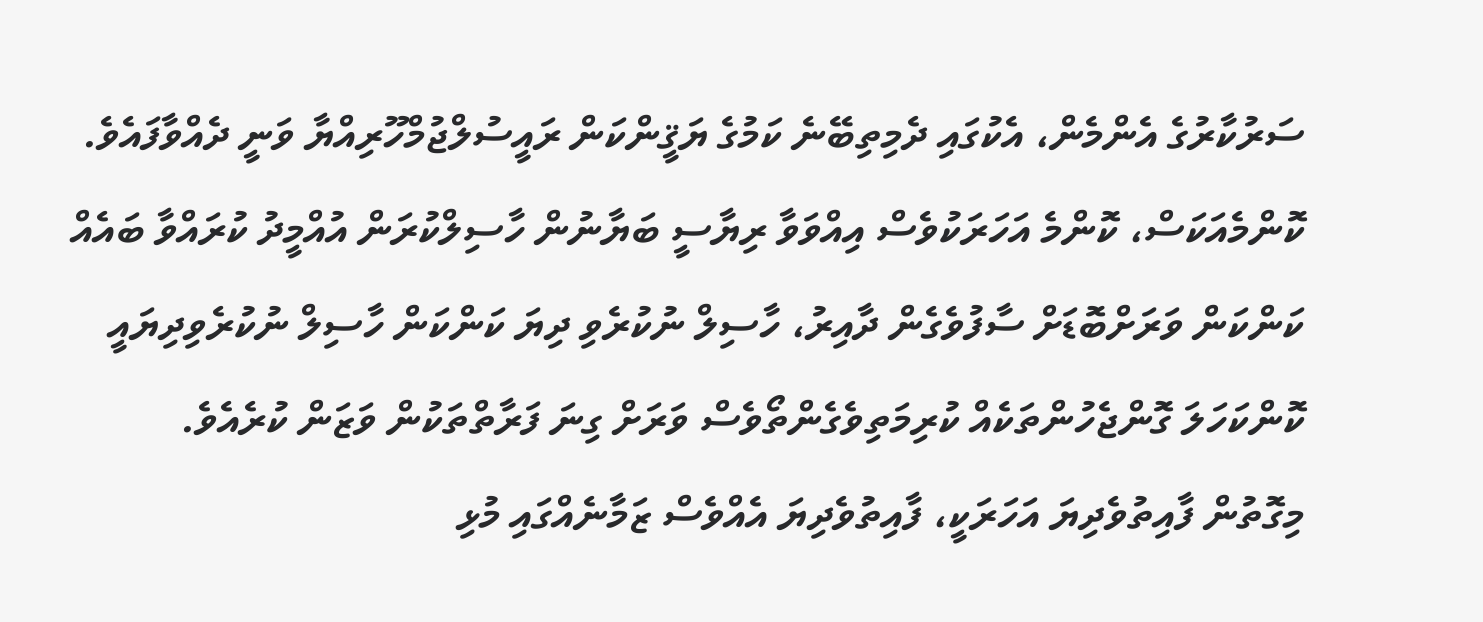ސަރުކާރުގެ އެންމެން، އެކުގައި ދެމިތިބޭނެ ކަމުގެ ޔަޤީންކަން ރައީސުލްޖުމްހޫރިއްޔާ ވަނީ ދެއްވާފައެވެ.
ކޮންމެއަކަސް، ކޮންމެ އަހަރަކުވެސް އިއްވަވާ ރިޔާސީ ބަޔާނުން ހާސިލްކުރަން އުއްމީދު ކުރައްވާ ބައެއް ކަންކަން ވަރަށްބޮޑަށް ސާފުވެގެން ދާއިރު، ހާސިލް ނުކުރެވި ދިޔަ ކަންކަން ހާސިލް ނުކުރެވިދިޔައީ ކޮންކަހަލަ ގޮންޖެހުންތަކެއް ކުރިމަތިވެގެންތޯވެސް ވަރަށް ގިނަ ފަރާތްތަކުން ވަޒަން ކުރެއެވެ.
މިގޮތުން ފާއިތުވެދިޔަ އަހަރަކީ، ފާއިތުވެދިޔަ އެއްވެސް ޒަމާނެއްގައި މުޅި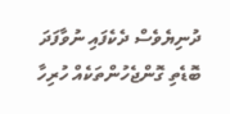ދުނިޔެވެސް ދެކެފައި ނުވާފަދަ ބޮޑެތި ގޮންޖެހުންތަކެއް ހުރިހާ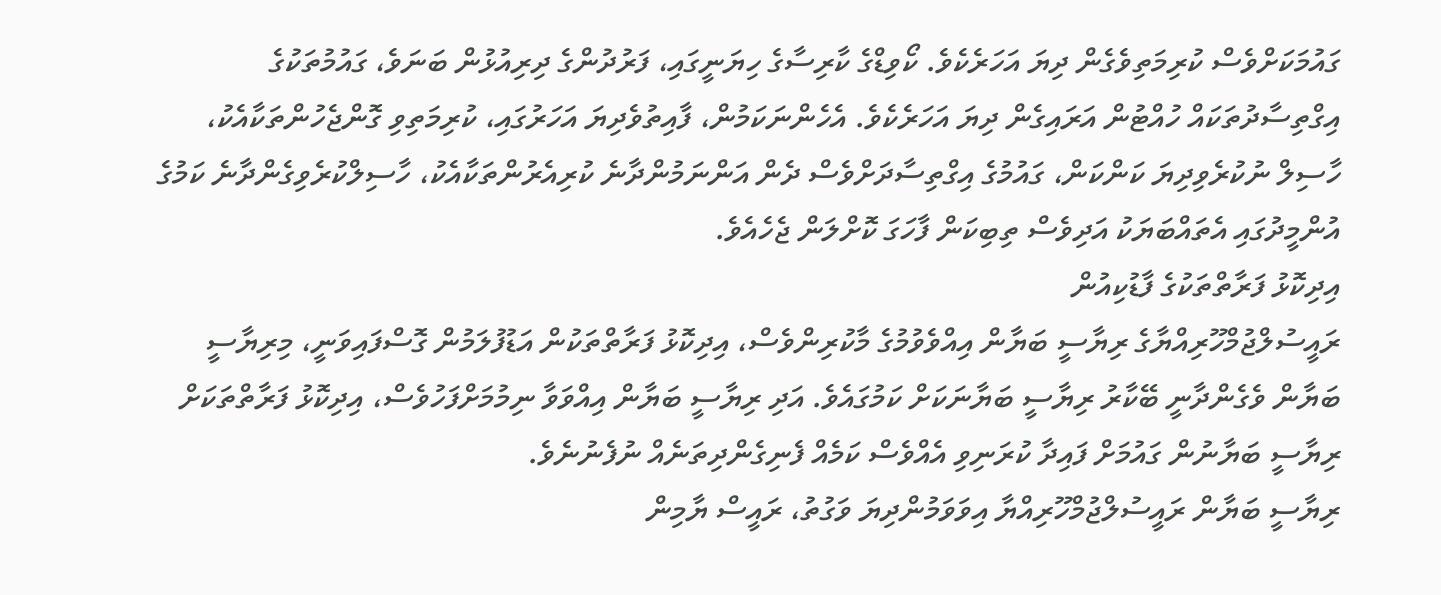ގައުމަކަށްވެސް ކުރިމަތިވެގެން ދިޔަ އަހަރެކެވެ. ކޯވިޑްގެ ކާރިސާގެ ހިޔަނީގައި، ފަރުދުންގެ ދިރިއުޅުން ބަނަވެ، ގައުމުތަކުގެ އިގްތިސާދުތަކައް ހުއްޓުން އަރައިގެން ދިޔަ އަހަރެކެވެ. އެހެންނަކަމުން، ފާއިތުވެދިޔަ އަހަރުގައި، ކުރިމަތިވި ގޮންޖެހުންތަކާއެކު، ހާސިލް ނުކުރެވިދިޔަ ކަންކަން، ގައުމުގެ އިގްތިސާދަށްވެސް ދެން އަންނަމުންދާނެ ކުރިއެރުންތަކާއެކު، ހާސިލްކުރެވިގެންދާނެ ކަމުގެ އުންމީދުގައި އެތައްބަޔަކު އަދިވެސް ތިބިކަން ފާހަގަ ކޮށްލަން ޖެހެއެވެ.
އިދިކޮޅު ފަރާތްތަކުގެ ފާޑުކިއުން
ރައީސުލްޖުމްހޫރިއްޔާގެ ރިޔާސީ ބަޔާން އިއްވެވުމުގެ މާކުރިންވެސް، އިދިކޮޅު ފަރާތްތަކުން އަޑުފުލަމުން ގޮސްފައިވަނީ، މިރިޔާސީ ބަޔާން ވެގެންދާނީ ބޭކާރު ރިޔާސީ ބަޔާނަކަށް ކަމުގައެވެ. އަދި ރިޔާސީ ބަޔާން އިއްވަވާ ނިމުމަށްފަހުވެސް، އިދިކޮޅު ފަރާތްތަކަށް ރިޔާސީ ބަޔާނުން ގައުމަށް ފައިދާ ކުރަނިވި އެއްވެސް ކަމެއް ފެނިގެންދިތަނެއް ނުފެނުނެވެ.
ރިޔާސީ ބަޔާން ރައީސުލްޖުމްހޫރިއްޔާ އިވަވަމުންދިޔަ ވަގުތު، ރައީސް ޔާމިން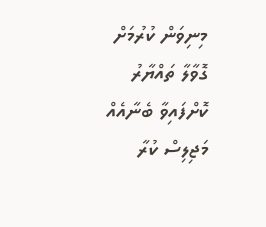މިނިވަން ކުރުމަށް ގޮވާލާ ތައްޔާރު ކޮށްފައިވާ ބެނާއެއް މަޖިލިސް ކުރާ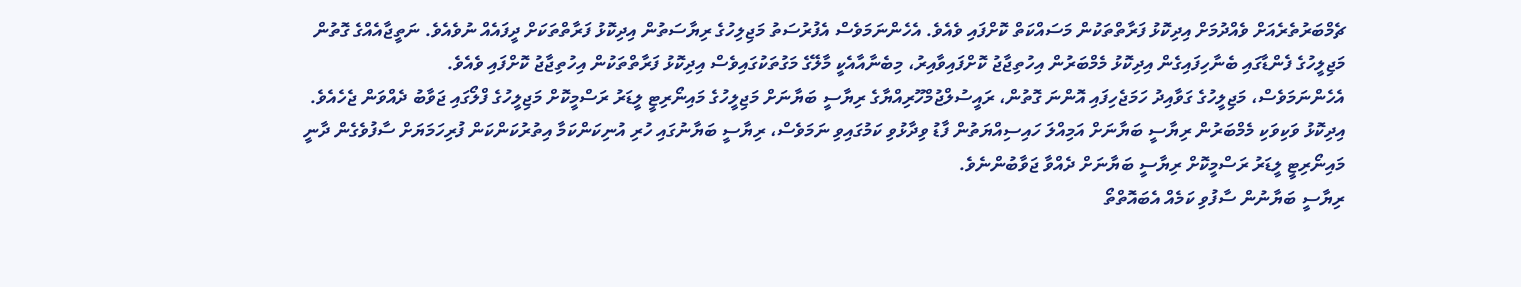ޗެމްބަރުތެރެއަށް ވެއްދުމަށް އިދިކޮޅު ފަރާތްތަކުން މަސައްކަތް ކޮށްފައި ވެއެވެ. އެހެންނަމަވެސް އެފުރުސަތު މަޖިލިހުގެ ރިޔާސަތުން އިދިކޮޅު ފަރާތްތަކަށް ދީފައެއް ނުވެއެވެ. ނަތީޖާއެއްގެ ގޮތުން މަޖިލީހުގެ ފެންޑާގައި ބެނާހިފައިގެން އިދިކޮޅު މެމްބަރުން އިހުތިޖާޖު ކޮށްފައިވާއިރު، މިބެނާއާއެކީ މާލޭގެ މަގުތަކުގައިވެސް އިދިކޮޅު ފަރާތްތަކުން އިހުތިޖާޖު ކޮށްފައި ވެއެވެ.
އެހެންނަމަވެސް، މަޖިލީހުގެ ގަވާއިދު ހަމަޖެހިފައި އޮންނަ ގޮތުން، ރައީސުލްޖުމްހޫރިއްޔާގެ ރިޔާސީ ބަޔާނަށް މަޖިލީހުގެ މައިނޯރިޓީ ލީޑަރު ރަސްމީކޮށް މަޖިލީހުގެ ފްލޯގައި ޖަވާބު ދެއްވަން ޖެހެއެވެ. އިދިކޮޅު ވަކިވަކި މެމްބަރުން ރިޔާސީ ބަޔާނަށް އަމިއްލަ ހައިސިއްޔަތުން ފާޑު ވިދާޅުވި ކަމުގައިވި ނަމަވެސް، ރިޔާސީ ބަޔާނުގައި ހުރި އުނިކަންކަމާ އިތުރުކަންކަން ފުރިހަމަޔަށް ސާފުވެގެން ދާނީ މައިނޯރިޓީ ލީޑަރު ރަސްމީކޮށް ރިޔާސީ ބަޔާނަށް ދެއްވާ ޖަވާބުންނެވެ.
ރިޔާސީ ބަޔާނުން ސާފުވި ކަމެއް އެބައޮތްތޯ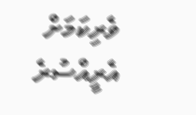ވެރިކަމަށް އެރީއްސުރެ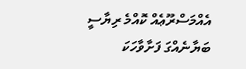އެއްމަސްރޫޢެއް ކޮއްމެ ރިޔާސީ ބަޔާނެއްގަ ފަށާވާހަކަ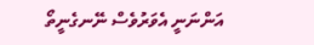އަންނަނީ އެވަރުވެސް ނޭނގެނީތޯ